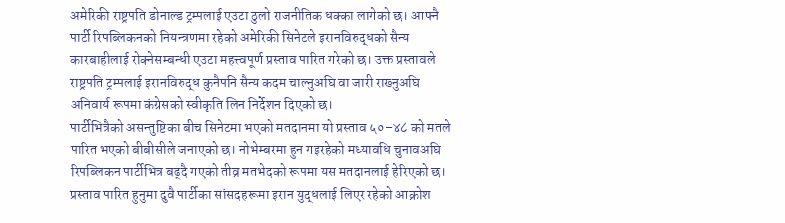अमेरिकी राष्ट्रपति डोनाल्ड ट्रम्पलाई एउटा ठुलो राजनीतिक धक्का लागेको छ। आफ्नै पार्टी रिपब्लिकनको नियन्त्रणमा रहेको अमेरिकी सिनेटले इरानविरुद्धको सैन्य कारबाहीलाई रोक्नेसम्बन्धी एउटा महत्त्वपूर्ण प्रस्ताव पारित गरेको छ। उक्त प्रस्तावले राष्ट्रपति ट्रम्पलाई इरानविरुद्ध कुनैपनि सैन्य कदम चाल्नुअघि वा जारी राख्नुअघि अनिवार्य रूपमा कंग्रेसको स्वीकृति लिन निर्देशन दिएको छ।
पार्टीभित्रैको असन्तुष्टिका बीच सिनेटमा भएको मतदानमा यो प्रस्ताव ५०–४८ को मतले पारित भएको बीबीसीले जनाएको छ। नोभेम्बरमा हुन गइरहेको मध्यावधि चुनावअघि रिपब्लिकन पार्टीभित्र बढ्दै गएको तीव्र मतभेदको रूपमा यस मतदानलाई हेरिएको छ।
प्रस्ताव पारित हुनुमा दुवै पार्टीका सांसदहरूमा इरान युद्धलाई लिएर रहेको आक्रोश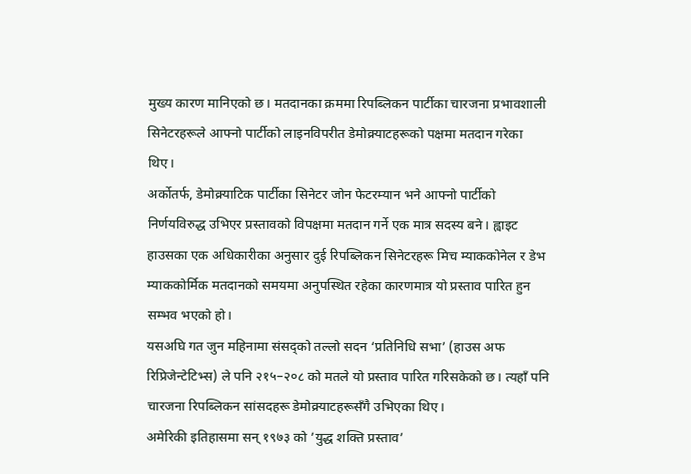मुख्य कारण मानिएको छ। मतदानका क्रममा रिपब्लिकन पार्टीका चारजना प्रभावशाली सिनेटरहरूले आफ्नो पार्टीको लाइनविपरीत डेमोक्र्याटहरूको पक्षमा मतदान गरेका थिए।
अर्कोतर्फ, डेमोक्र्याटिक पार्टीका सिनेटर जोन फेटरम्यान भने आफ्नो पार्टीको निर्णयविरुद्ध उभिएर प्रस्तावको विपक्षमा मतदान गर्ने एक मात्र सदस्य बने। ह्वाइट हाउसका एक अधिकारीका अनुसार दुई रिपब्लिकन सिनेटरहरू मिच म्याककोनेल र डेभ म्याककोर्मिक मतदानको समयमा अनुपस्थित रहेका कारणमात्र यो प्रस्ताव पारित हुन सम्भव भएको हो।
यसअघि गत जुन महिनामा संसद्को तल्लो सदन ‘प्रतिनिधि सभा’ (हाउस अफ रिप्रिजेन्टेटिभ्स) ले पनि २१५–२०८ को मतले यो प्रस्ताव पारित गरिसकेको छ। त्यहाँ पनि चारजना रिपब्लिकन सांसदहरू डेमोक्र्याटहरूसँगै उभिएका थिए।
अमेरिकी इतिहासमा सन् १९७३ को ’युद्ध शक्ति प्रस्ताव’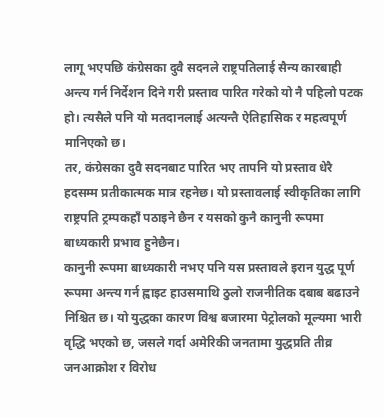लागू भएपछि कंग्रेसका दुवै सदनले राष्ट्रपतिलाई सैन्य कारबाही अन्त्य गर्न निर्देशन दिने गरी प्रस्ताव पारित गरेको यो नै पहिलो पटक हो। त्यसैले पनि यो मतदानलाई अत्यन्तै ऐतिहासिक र महत्वपूर्ण मानिएको छ।
तर, कंग्रेसका दुवै सदनबाट पारित भए तापनि यो प्रस्ताव धेरै हदसम्म प्रतीकात्मक मात्र रहनेछ। यो प्रस्तावलाई स्वीकृतिका लागि राष्ट्रपति ट्रम्पकहाँ पठाइने छैन र यसको कुनै कानुनी रूपमा बाध्यकारी प्रभाव हुनेछैन।
कानुनी रूपमा बाध्यकारी नभए पनि यस प्रस्तावले इरान युद्ध पूर्ण रूपमा अन्त्य गर्न ह्वाइट हाउसमाथि ठुलो राजनीतिक दबाब बढाउने निश्चित छ। यो युद्धका कारण विश्व बजारमा पेट्रोलको मूल्यमा भारी वृद्धि भएको छ, जसले गर्दा अमेरिकी जनतामा युद्धप्रति तीव्र जनआक्रोश र विरोध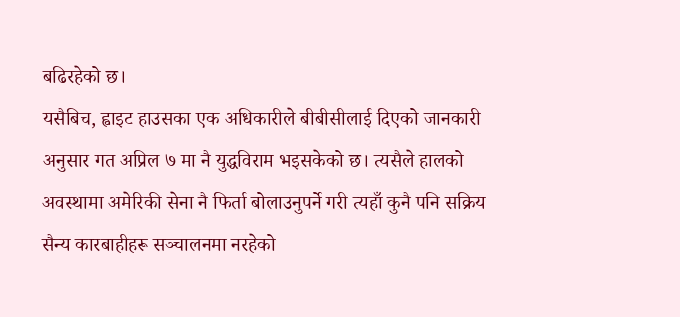बढिरहेको छ।
यसैबिच, ह्वाइट हाउसका एक अधिकारीले बीबीसीलाई दिएको जानकारी अनुसार गत अप्रिल ७ मा नै युद्धविराम भइसकेको छ। त्यसैले हालको अवस्थामा अमेरिकी सेना नै फिर्ता बोलाउनुपर्ने गरी त्यहाँ कुनै पनि सक्रिय सैन्य कारबाहीहरू सञ्चालनमा नरहेको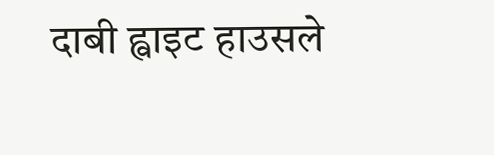दाबी ह्वाइट हाउसले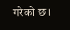गरेको छ।